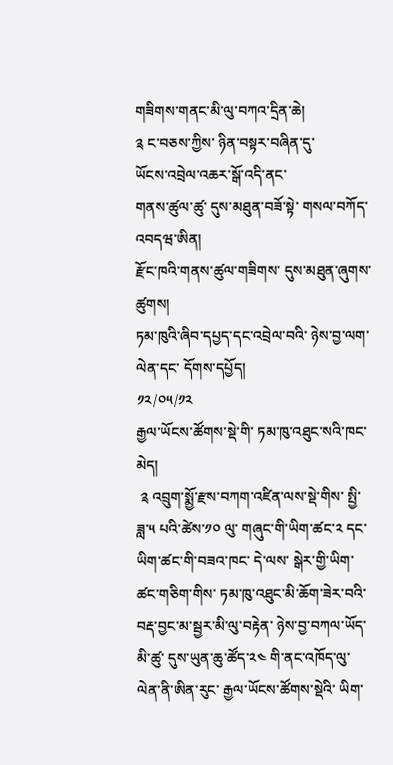གཟིགས་གནང་མི་ལུ་བཀའ་དྲིན་ཆེ།
༉ ང་བཅས་ཀྱིས་ ཉིན་བསྟར་བཞིན་དུ་
ཡོངས་འབྲེལ་འཆར་སྒོ་འདི་ནང་
གནས་ཚུལ་ཚུ་ དུས་མཐུན་བཟོ་སྟེ་ གསལ་བཀོད་འབདཝ་ཨིན།
རྫོང་ཁའི་གནས་ཚུལ་གཟིགས་ དུས་མཐུན་ཞུགས་ཚུགས།
ཏམ་ཁུའི་ཞིབ་དཔྱད་དང་འབྲེལ་བའི་ ཉེས་བྱ་ལག་ལེན་དང་ དོགས་དཔྱོད།
༡༢/༠༥/༡༢
རྒྱལ་ཡོངས་ཚོགས་སྡེ་གི་ ཏམ་ཁུ་འཐུང་སའི་ཁང་མེད།
 ༉ འབྲུག་སྨྱོ་རྫས་བཀག་འཛིན་ལས་སྡེ་གིས་ སྤྱི་ཟླ་༥ པའི་ཚེས་༡༠ ལུ་ གཞུང་གི་ཡིག་ཚང་༢ དང་ ཡིག་ཚང་གི་བཟའ་ཁང་ དེ་ལས་ སྒེར་གྱི་ཡིག་ཚང་གཅིག་གིས་ ཏམ་ཁུ་འཐུང་མི་ཆོག་ཟེར་བའི་ བརྡ་བྱང་མ་སྦྱར་མི་ལུ་བརྟེན་ ཉེས་བྱ་བཀལ་ཡོད་མི་ཚུ་ དུས་ཡུན་ཆུ་ཚོད་༢༤ གི་ནང་འཁོད་ལུ་ ལེན་ནི་ཨིན་རུང་ རྒྱལ་ཡོངས་ཚོགས་སྡེའི་ ཡིག་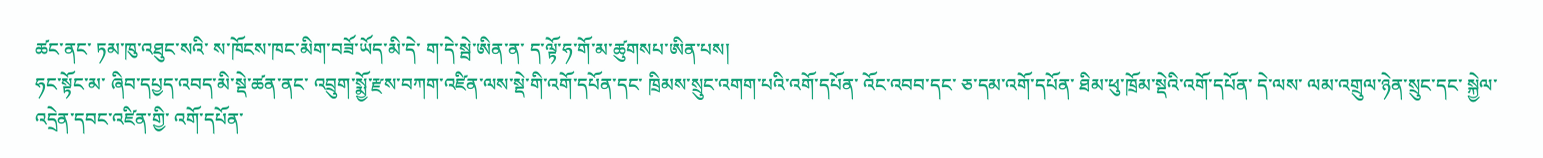ཚང་ནང་ ཏམ་ཁུ་འཐུང་སའི་ ས་ཁོངས་ཁང་མིག་བཟོ་ཡོད་མི་དེ་ ག་དེ་སྦེ་ཨིན་ན་ ད་ལྟོ་ཧ་གོ་མ་ཚུགསཔ་ཨིན་པས།
ཧང་སྟོང་མ་ ཞིབ་དཔྱད་འབད་མི་སྡེ་ཚན་ནང་ འབྲུག་སྨྱོ་རྫས་བཀག་འཛིན་ལས་སྡེ་གི་འགོ་དཔོན་དང་ ཁྲིམས་སྲུང་འགག་པའི་འགོ་དཔོན་ འོང་འབབ་དང་ ཅ་དམ་འགོ་དཔོན་ ཐིམ་ཕུ་ཁྲོམ་སྡེའི་འགོ་དཔོན་ དེ་ལས་ ལམ་འགྲུལ་ཉེན་སྲུང་དང་ སྐྱེལ་འདྲེན་དབང་འཛིན་གྱི་ འགོ་དཔོན་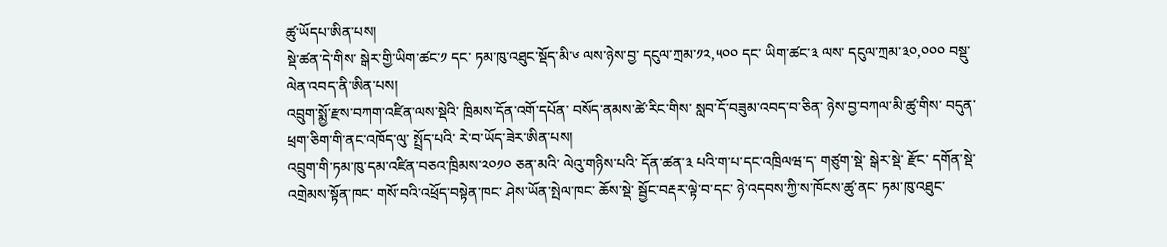ཚུ་ཡོདཔ་ཨིན་པས།
སྡེ་ཚན་དེ་གིས་ སྒེར་གྱི་ཡིག་ཚང་༡ དང་ ཏམ་ཁུ་འཐུང་སྡོད་མི་༦ ལས་ཉེས་བྱ་ དངུལ་ཀྲམ་༡༢,༥༠༠ དང་ ཡིག་ཚང་༣ ལས་ དངུལ་ཀྲམ་༣༠,༠༠༠ བསྡུ་ལེན་འབད་ནི་ཨིན་པས།
འབྲུག་སྨྱོ་རྫས་བཀག་འཛིན་ལས་སྡེའི་ ཁྲིམས་དོན་འགོ་དཔོན་ བསོད་ནམས་ཚེ་རིང་གིས་ སླབ་དོ་བཟུམ་འབད་བ་ཅིན་ ཉེས་བྱ་བཀལ་མི་ཚུ་གིས་ བདུན་ཕྲག་ཅིག་གི་ནང་འཁོད་ལུ་ སྤྲོད་པའི་ རེ་བ་ཡོད་ཟེར་ཨིན་པས།
འབྲུག་གི་ཏམ་ཁུ་དམ་འཛིན་བཅའ་ཁྲིམས་༢༠༡༠ ཅན་མའི་ ལེའུ་གཉིས་པའི་ དོན་ཚན་༣ པའི་ག་པ་དང་འཁྲིལཝ་ད་ གཙུག་སྡེ་ སྒེར་སྡེ་ རྫོང་ དགོན་སྡེ་ འགྲེམས་སྟོན་ཁང་ གསོ་བའི་འཕྲོད་བསྟེན་ཁང་ ཤེས་ཡོན་སྤེལ་ཁང་ ཆོས་སྡེ་ སྦྱོང་བརྡར་ལྟེ་བ་དང་ ཉེ་འདབས་ཀྱི་ས་ཁོངས་ཚུ་ནང་ ཏམ་ཁུ་འཐུང་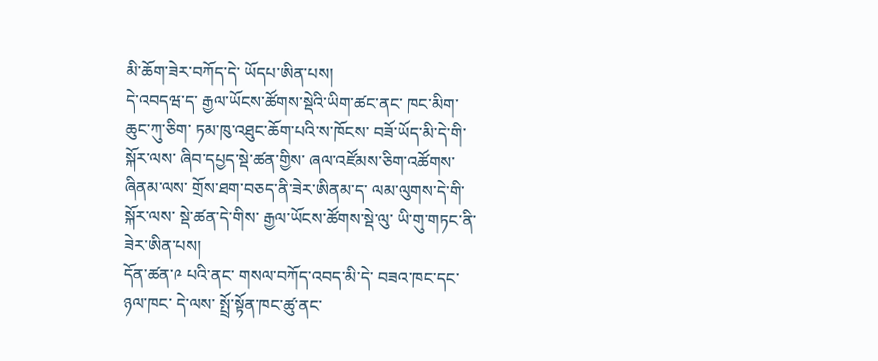མི་ཆོག་ཟེར་བཀོད་དེ་ ཡོདཔ་ཨིན་པས།
དེ་འབདཝ་ད་ རྒྱལ་ཡོངས་ཚོགས་སྡེའི་ཡིག་ཚང་ནང་ ཁང་མིག་ཆུང་ཀུ་ཅིག་ ཏམ་ཁུ་འཐུང་ཆོག་པའི་ས་ཁོངས་ བཟོ་ཡོད་མི་དེ་གི་སྐོར་ལས་ ཞིབ་དཔྱད་སྡེ་ཚན་གྱིས་ ཞལ་འཛོམས་ཅིག་འཚོགས་ཞིནམ་ལས་ གྲོས་ཐག་བཅད་ནི་ཟེར་ཨིནམ་ད་ ལམ་ལུགས་དེ་གི་སྐོར་ལས་ སྡེ་ཚན་དེ་གིས་ རྒྱལ་ཡོངས་ཚོགས་སྡེ་ལུ་ ཡི་གུ་གཏང་ནི་ཟེར་ཨིན་པས།
དོན་ཚན་༩ པའི་ནང་ གསལ་བཀོད་འབད་མི་དེ་ བཟའ་ཁང་དང་ ཉལ་ཁང་ དེ་ལས་ སྤྲོ་སྟོན་ཁང་ཚུ་ནང་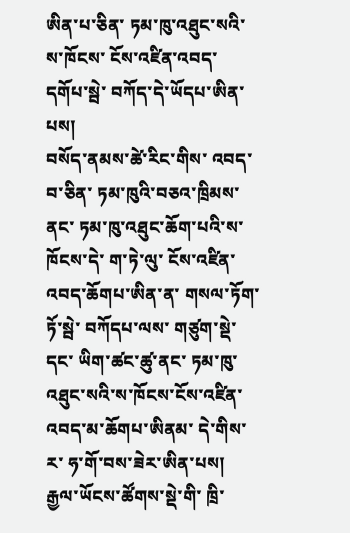ཨིན་པ་ཅིན་ ཏམ་ཁུ་འཐུང་སའི་ ས་ཁོངས་ ངོས་འཛིན་འབད་དགོཔ་སྦེ་ བཀོད་དེ་ཡོདཔ་ཨིན་པས།
བསོད་ནམས་ཚེ་རིང་གིས་ འབད་བ་ཅིན་ ཏམ་ཁུའི་བཅའ་ཁྲིམས་ནང་ ཏམ་ཁུ་འཐུང་ཆོག་པའི་ས་ཁོངས་དེ་ ག་ཏེ་ལུ་ ངོས་འཛིན་འབད་ཆོགཔ་ཨིན་ན་ གསལ་ཏོག་ཏོ་སྦེ་ བཀོདཔ་ལས་ གཙུག་སྡེ་དང་ ཡིག་ཚང་ཚུ་ནང་ ཏམ་ཁུ་འཐུང་སའི་ས་ཁོངས་ངོས་འཛིན་འབད་མ་ཆོགཔ་ཨིནམ་ དེ་གིས་ར་ ཧ་གོ་བས་ཟེར་ཨིན་པས།
རྒྱལ་ཡོངས་ཚོགས་སྡེ་གི་ ཁྲི་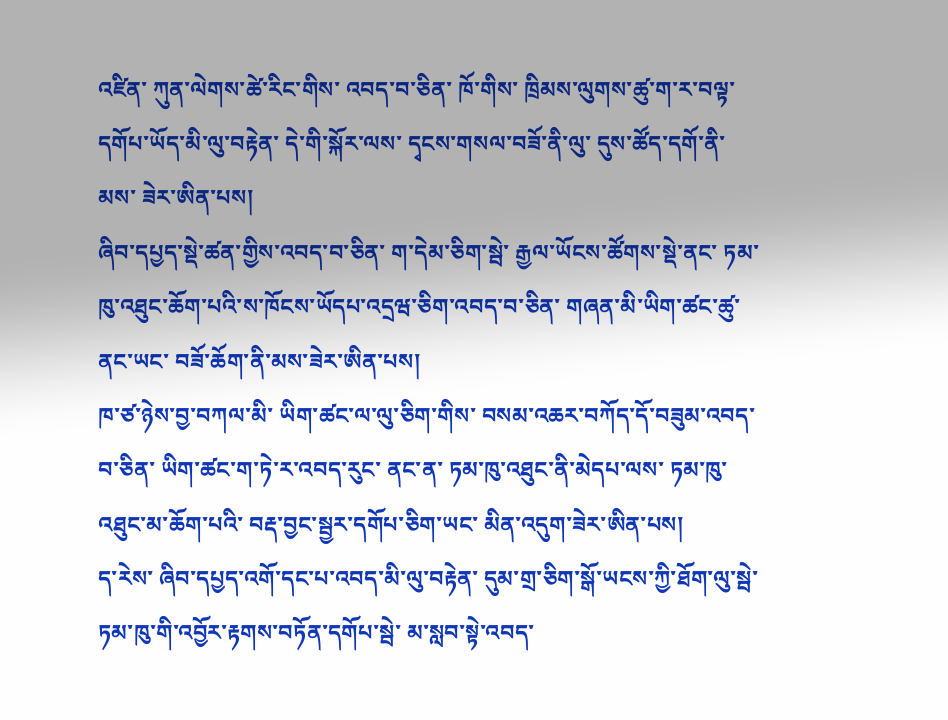འཛིན་ ཀུན་ལེགས་ཚེ་རིང་གིས་ འབད་བ་ཅིན་ ཁོ་གིས་ ཁྲིམས་ལུགས་ཚུ་ག་ར་བལྟ་དགོཔ་ཡོད་མི་ལུ་བརྟེན་ དེ་གི་སྐོར་ལས་ དྭངས་གསལ་བཟོ་ནི་ལུ་ དུས་ཚོད་དགོ་ནི་མས་ ཟེར་ཨིན་པས།
ཞིབ་དཔྱད་སྡེ་ཚན་གྱིས་འབད་བ་ཅིན་ ག་དེམ་ཅིག་སྦེ་ རྒྱལ་ཡོངས་ཚོགས་སྡེ་ནང་ ཏམ་ཁུ་འཐུང་ཆོག་པའི་ས་ཁོངས་ཡོདཔ་འདྲཝ་ཅིག་འབད་བ་ཅིན་ གཞན་མི་ཡིག་ཚང་ཚུ་ནང་ཡང་ བཟོ་ཆོག་ནི་མས་ཟེར་ཨིན་པས།
ཁ་ཙ་ཉེས་བྱ་བཀལ་མི་ ཡིག་ཚང་ལ་ལུ་ཅིག་གིས་ བསམ་འཆར་བཀོད་དོ་བཟུམ་འབད་བ་ཅིན་ ཡིག་ཚང་ག་ཏེ་ར་འབད་རུང་ ནང་ན་ ཏམ་ཁུ་འཐུང་ནི་མེདཔ་ལས་ ཏམ་ཁུ་འཐུང་མ་ཆོག་པའི་ བརྡ་བྱང་སྦྱར་དགོཔ་ཅིག་ཡང་ མིན་འདུག་ཟེར་ཨིན་པས།
ད་རེས་ ཞིབ་དཔྱད་འགོ་དང་པ་འབད་མི་ལུ་བརྟེན་ དུམ་གྲ་ཅིག་སྒོ་ཡངས་ཀྱི་ཐོག་ལུ་སྦེ་ ཏམ་ཁུ་གི་འབྱོར་རྟགས་བཏོན་དགོཔ་སྦེ་ མ་སླབ་སྟེ་འབད་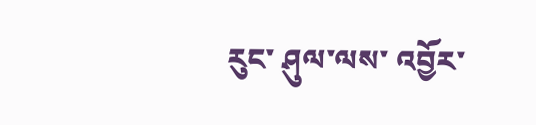རུང་ ཤུལ་ལས་ འབྱོར་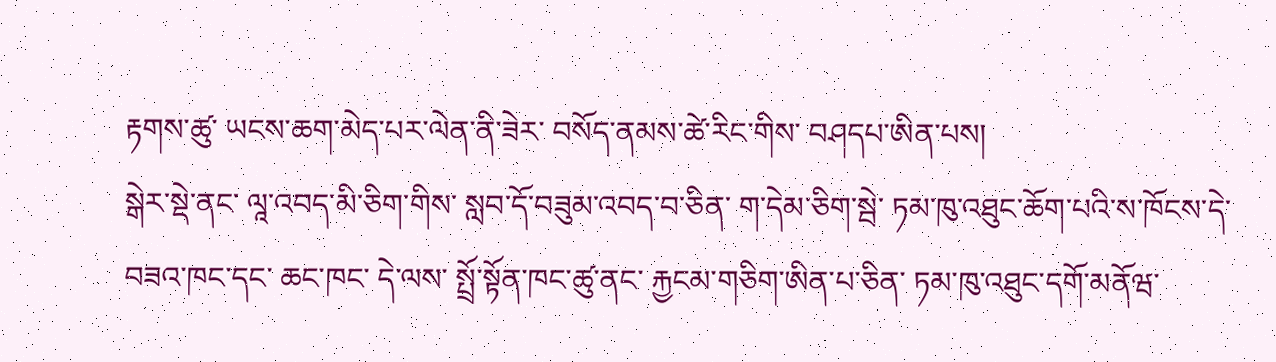རྟགས་ཚུ་ ཡངས་ཆག་མེད་པར་ལེན་ནི་ཟེར་ བསོད་ནམས་ཚེ་རིང་གིས་ བཤདཔ་ཨིན་པས།
སྒེར་སྡེ་ནང་ ལཱ་འབད་མི་ཅིག་གིས་ སླབ་དོ་བཟུམ་འབད་བ་ཅིན་ ག་དེམ་ཅིག་སྦེ་ ཏམ་ཁུ་འཐུང་ཆོག་པའི་ས་ཁོངས་དེ་ བཟའ་ཁང་དང་ ཆང་ཁང་ དེ་ལས་ སྤྲོ་སྟོན་ཁང་ཚུ་ནང་ རྐྱངམ་གཅིག་ཨིན་པ་ཅིན་ ཏམ་ཁུ་འཐུང་དགོ་མནོཝ་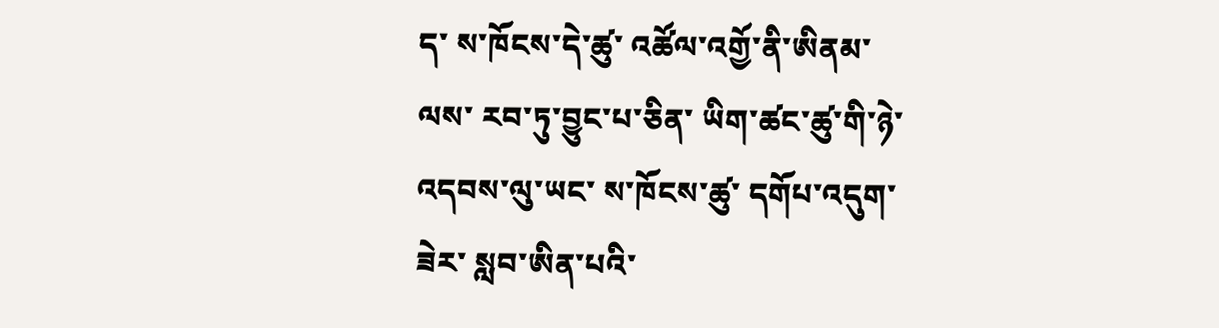ད་ ས་ཁོངས་དེ་ཚུ་ འཚོལ་འགྱོ་ནི་ཨིནམ་ལས་ རབ་ཏུ་བྱུང་པ་ཅིན་ ཡིག་ཚང་ཚུ་གི་ཉེ་འདབས་ལུ་ཡང་ ས་ཁོངས་ཚུ་ དགོཔ་འདུག་ཟེར་ སླབ་ཨིན་པའི་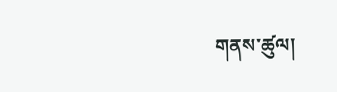གནས་ཚུལ།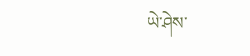ཡེ་ཤེས་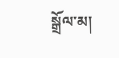སྒྲོལ་མ།